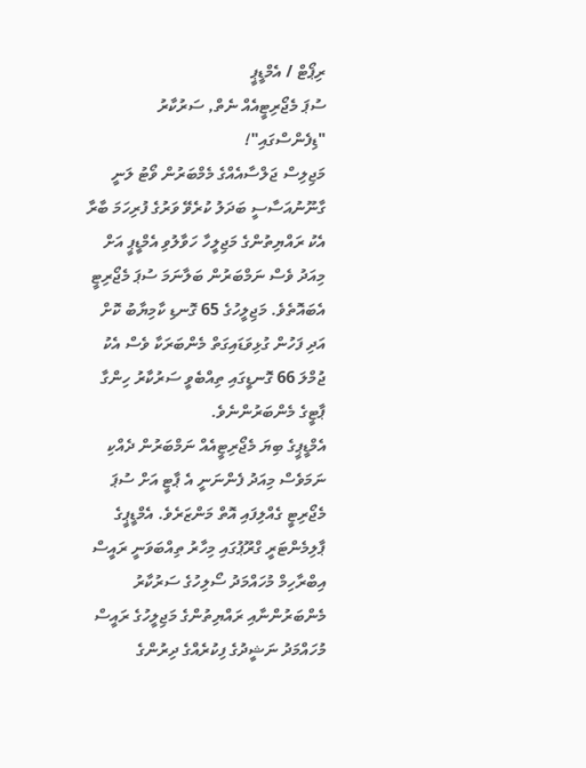ރިޕޯޓް / އެމްޑީޕީ
ސުޕަ މެޖޯރިޓީއެއް ނެތް, ސަރުކާރު "ޑިފެންސްގައި"!
މަޖިލިސް ޖަލްސާއެއްގެ މެމްބަރުން ވޯޓު ލަނީ
ގާނޫނުއަސާސީ ބަދަލު ކުރެވޭ ވަރުގެ ފުރިހަމަ ބާރާ އެކު ރައްޔިތުންގެ މަޖިލީހާ ހަވާލުވި އެމްޑީޕީ އަށް މިއަދު ވެސް ނަމްބަރުން ބަލާނަމަ ސުޕަ މެޖޯރިޓީ އެބައޮތެވެ. މަޖިލީހުގެ 65 ގޮނޑި ކާމިޔާބު ކޮށް އަދި ފަހުން ގުޅިވަޑައިގަތް މެންބަރަކާ ވެސް އެކު ޖުމްލަ 66 ގޮނޑީގައި ތިއްބެވީ ސަރުކާރު ހިންގާ ޕާޓީގެ މެންބަރުންނެވެ.
އެމްޑީޕީގެ ބިޔަ މެޖޯރިޓީއެއް ނަމްބަރުން ދެއްކި ނަމަވެސް މިއަދު ފެންނަނީ އެ ޕާޓީ އަށް ސުޕަ މެޖޯރިޓީ ގެއްލިފައި އޮތް މަންޒަރެވެ. އެމްޑީޕީގެ ޕާލިމެންޓަރީ ގްރޫޕުގައި މިހާރު ތިއްބަވަނީ ރައީސް އިބްރާހިމް މުހައްމަދު ސޯލިހުގެ ސަރުކާރު މެންބަރުންނާއި ރައްޔިތުންގެ މަޖިލީހުގެ ރައީސް މުހައްމަދު ނަޝީދުގެ ފިކުރެއްގެ ދިރުންގެ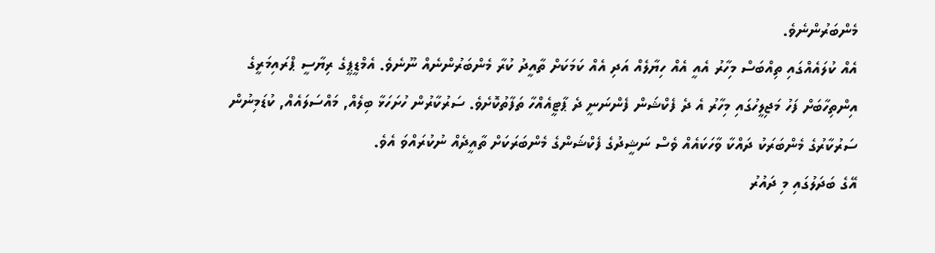މެންބަރުންނެވެ.
އެއް ކުލައެއްގައި ތިއްބަސް މިހާރު އެއީ އެއް ހިޔާލެއް އަދި އެއް ކަމަކަށް ތާއީދު ކުރާ މެންބަރުންނެއް ނޫނެވެ. އެމްޑީޕީގެ ރިޔާސީ ޕްރައިމަރީގެ އިންތިހާބަށް ފަހު މަޖިލީހުގައި މިހާރު އެ ދެ ފެކްޝަން ފެންނަނީ ދެ ޕާޓީއެއްހާ ތަފާތުކޮށެވެ. ސަރުކާރުން ހުށަހަޅާ ބިލެއް, މައްސަލައެއް, ކުޑަމިނުން ސަރުކާރުގެ މެންބަރަކު ދައްކާ ވާހަކައެއް ވެސް ނަޝީދުގެ ފެކްޝަންގެ މެންބަރަކަށް ތާއީދެއް ނުކުރައްވަ އެވެ.
އޭގެ ބަދަލުގައި މި ދައުރު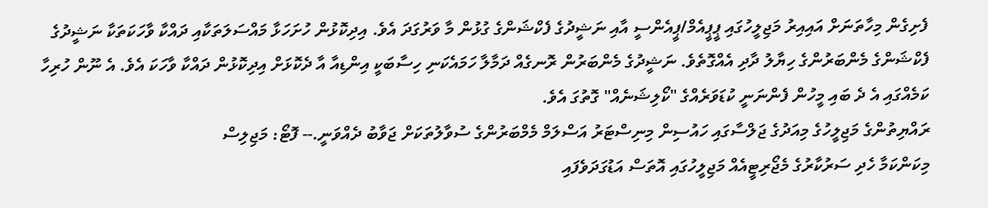ފެށިގެން މިހާތަނަށް އައިއިރު މަޖިލީހުގައި ޕީޕީއެމް/ޕީއެންސީ އާއި ނަޝީދުގެ ފެކްޝަންގެ ގުޅުން މާ ވަރުގަދަ އެވެ. އިދިކޮޅުން ހުށަހަޅާ މައްސަލަތަކާއި ދައްކާ ވާހަކަތަކާ ނަޝީދުގެ ފެކްޝަންގެ މެންބަރުންގެ ހިޔާލު ދާދި އެއްގޮތެވެ. ނަޝީދުގެ މެންބަރުން ރޮނގެއް ދަމާލާ ހަމައެކަނި ހިސާބަކީ އިންޑިއާ އާ ދެކޮޅަށް އިދިކޮޅުން ދައްކާ ވާހަކަ އެވެ. އެ ނޫން ހުރިހާ ކަމެއްގައި އެ ދެ ބައި މީހުން ފެންނަނީ ކުޑަވަރެއްގެ "ކޯލިޝަނެއް" ގޮތުގަ އެވެ.
ރައްޔިތުންގެ މަޖިލީހުގެ މިއަދުގެ ޖަލްސާގައި ހައުސިން މިނިސްޓަރު އަސްލަމް މެމްބަރުންގެ ސުވާލުތަކަށް ޖަވާބު ދެއްވަނީ.-- ފޮޓޯ: މަޖިލިސް
މިކަންކަމާ ހެދި ސަރުކާރުގެ މެޖޯރިޓީއެއް މަޖިލީހުގައި އޮތަސް އަޑުގަދަވެފައި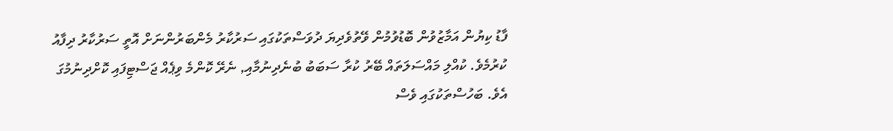ފާޑު ކިޔުން އަމާޒުވުން ބޮޑުވުމުން ވޭތުވެދިޔަ ދުވަސްތަކުގައި ސަރުކާރު މެންބަރުންނަށް އޮތީ ސަރުކާރު ދިފާއު ކުރުމެވެ. ކުއްލި މައްސަލަތައް ބޭރު ކުރާ ސަބަބު ބުނެދިނުމާއި, ނެރޭ ކޮންމެ ވިޕެއް ޖަސްޓިފައި ކޮށްދިނުމުގަ އެވެ. ބަހުސްތަކުގައި ވެސް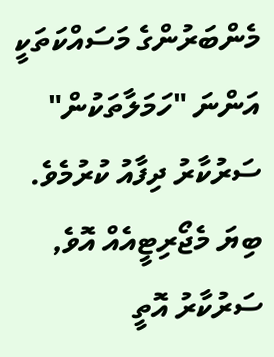މެންބަރުންގެ މަސައްކަތަކީ އަންނަ "ހަމަލާތަކުން" ސަރުކާރު ދިފާއު ކުރުމެވެ. ބިޔަ މެޖޯރިޓީއެއް އޮވެ, ސަރުކާރު އޮތީ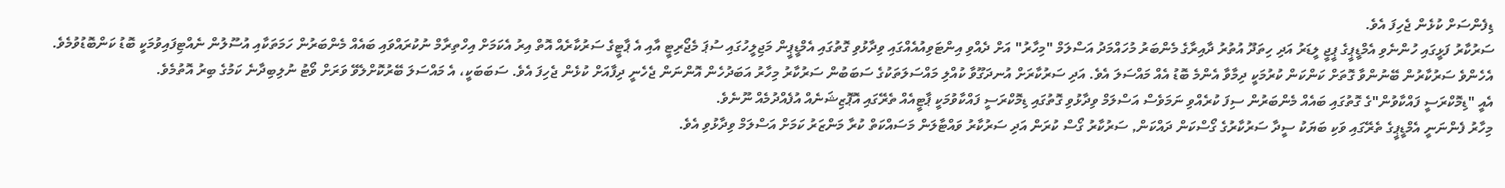ޑިފެންސަށް ކުޅެން ޖެހިފަ އެވެ.
ސަރުކާރު ފަޅީގައި ހުންނެވި އެމްޑީޕީގެ ޕީޖީ ލީޑަރު އަދި ހިތަދޫ އުތުރު ދާއިރާގެ މެންބަރު މުހައްމަދު އަސްލަމް "މިހާރު" އަށް ދެއްވި އިންޓަވިއުއެއްގައި ވިދާޅުވި ގޮތުގައި އެމްޑީޕީން މަޖިލީހުގައި ސުޕަ މެޖޯރިޓީ އާއި އެ ޕާޓީގެ ސަރުކާރެއް އޮތް އިރު އެކަމަށް އިހްތިރާމް ނުކުރައްވައި ބައެއް މެންބަރުން ހަމަތަކާއި އުސޫލުން ނެއްޓިފައިވުމަކީ ބޮޑު ކަންބޮޑުވުމެވެ. އެހެންވެ ސަރުކާރުން ބޭނުންވާ ގޮތަށް ކަންކަން ކުރުމަކީ ދިމާވާ އެންމެ ބޮޑު އެއް މައްސަލަ އެވެ. އަދި ސަރުކާރަށް އުނދަގޫވާ ކުއްލި މައްސަލަތަކުގެ ސަބަބުން ސަރުކާރު މިހާރު އަބަދުހެން އޮންނަން ޖެހެނީ ދިފާއަށް ކުޅެން ޖެހިފަ އެވެ. ސަބަބަކީ، އެ މައްސަލަ ބޭރުކޮށްލެވޭ ވަރަށް ވޯޓު ނުލިބިދާނެ ކަމުގެ ބިރު އޮތުމެވެ.
އެއީ "ޑިމޮކްރަސީ ފައްކާވުން"ގެ ގޮތުގައި ބައެއް މެންބަރުން ސިފަ ކުރެއްވި ނަމަވެސް އަސްލަމް ވިދާޅުވި ގޮތުގައި ޑިމޮކްރަސީ ފައްކާވުމަކީ ޕާޓީއެއް ތެރޭގައި އޮޕޮޒިޝަނެއް އުފެއްދުމެއް ނޫނެވެ.
މިހާރު ފެންނަނީ އެމްޑީޕީގެ ތެރޭގައި ވަކި ބަޔަކު ސީދާ ސަރުކާރުގެ ގޯސްކަން ދައްކަން, ސަރުކާރު ގޯސް ކުރަން އަދި ސަރުކާރު ވައްޓާލަން މަސައްކަތް ކުރާ މަންޒަރު ކަމަށް އަސްލަމް ވިދާޅުވި އެވެ.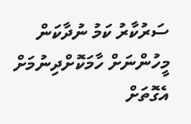ސަރުކާރު ކަމު ނުދާކަން މީހުންނަށް ހާމަކޮށްދިނުމަށް އެގޮތަށް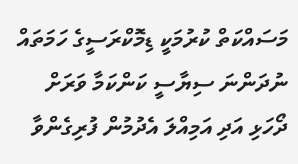މަސައްކަތް ކުރުމަކީ ޑިމޮކްރަސީގެ ހަމަތައް ނުދަންނަ ސިޔާސީ ކަންކަމާ ވަރަށް ދޯހަޅި އަދި އަމިއްލަ އެދުމުން ފުރިގެންވާ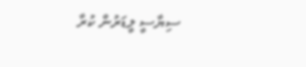ސިޔާސީ ލީޑަރުން ކުރާ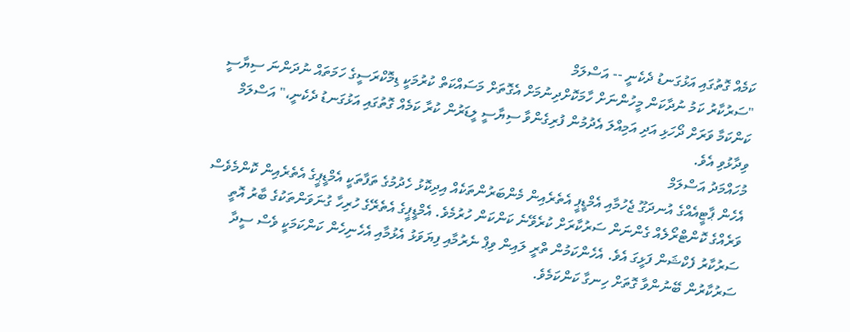ކަމެއް ގޮތުގައި އަޅުގަނޑު ދެކެނީ -- އަސްލަމް
"ސަރުކާރު ކަމު ނުދާކަން މީހުންނަށް ހާމަކޮށްދިނުމަށް އެގޮތަށް މަސައްކަތް ކުރުމަކީ ޑިމޮކްރަސީގެ ހަމަތައް ނުދަންނަ ސިޔާސީ ކަންކަމާ ވަރަށް ދޯހަޅި އަދި އަމިއްލަ އެދުމުން ފުރިގެންވާ ސިޔާސީ ލީޑަރުން ކުރާ ކަމެއް ގޮތުގައި އަޅުގަނޑު ދެކެނީ،" އަސްލަމް ވިދާޅުވި އެވެ.
މުހައްމަދު އަސްލަމް
އެހެން ޕާޓީއެއްގެ އުނދަގޫ ޖެހުމާއި އެމްޑީޕީ އެތެރެއިން މެންބަރުންތަކެއް އިދިކޮޅު ހެދުމުގެ ތަފާތަކީ އެމްޑީޕީގެ އެތެރެއިން ކޮންމެވެސް ވަރެއްގެ ކޮންޓްރޯލެއް ގެންނަން ސަރުކާރަށް ކުރެވޭނެ ކަންކަން ހުރުމެވެ. އެމްޑީޕީގެ އެތެރޭގެ ހުރިހާ ގުނަވަންތަކުގެ ބާރު އޮތީ ސަރުކާރު ފެކްޝަން ފަޅީގަ އެވެ. އެހެންކަމުން ތްރީ ލައިން ވިޕް ނެރުމާއި ފިޔަވަޅު އެޅުމާއި އެހެނިހެން ކަންކަމަކީ ވެސް ސީދާ ސަރުކާރުން ބޭނުންވާ ގޮތަށް ހިނގާ ކަންކަމެވެ.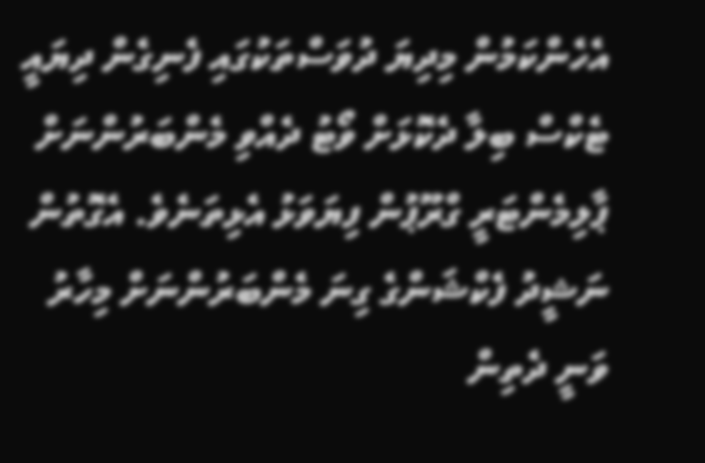އެހެންކަމުން މިދިޔަ ދުވަސްތަކުގައި ފެނިގެން ދިޔައީ ޓެކްސް ބިލާ ދެކޮޅަށް ވޯޓު ދެއްވި މެންބަރުންނަށް ޕާލިމެންޓަރީ ގްރޫޕުން ފިޔަވަޅު އެޅިތަނެވެ. އެގޮތުން ނަޝީދު ފެކްޝަންގެ ގިނަ މެންބަރުންނަށް މިހާރު ވަނީ ދެތިން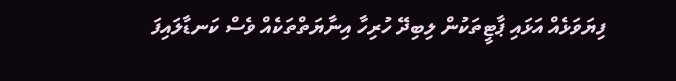ފިޔަވަޅެއް އަޅައި ޕާޓީތަކުން ލިބިދޭ ހުރިހާ އިނާޔަތްތަކެއް ވެސް ކަނޑާލައިފަ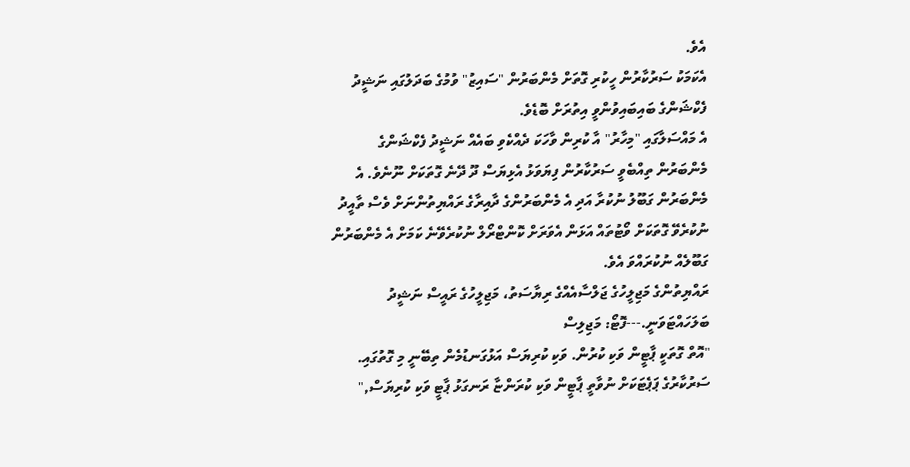އެވެ.
އެކަމަކު ސަރުކާރުން ހީކުރި ގޮތަށް މެންބަރުން "ސައިޒު" ވުމުގެ ބަދަލުގައި ނަޝީދު ފެކްޝަންގެ ބައިބައިވުންވީ އިތުރަށް ބޮޑެވެ.
އެ މައްސަލާގައި "މިހާރު" އާ ކުރިން ވާހަކަ ދެއްކެވި ބައެއް ނަޝީދު ފެކްޝަންގެ މެންބަރުން ތިއްބެވީ ސަރުކާރުން ފިޔަވަޅު އެޅިޔަސް ދޫ ދޭނެ ގޮތަކަށް ނޫނެވެ. އެ މެންބަރުން ގަބޫލު ނުކުރާ އަދި އެ މެންބަރުންގެ ދާއިރާގެ ރައްޔިތުންނަށް ވެސް ތާއީދު ނުކުރެވޭ ގޮތަކަށް ވޯޓުތައް އަޅަން އެވަރަށް ކޮންޓްރޯލް ނުކުރެވޭނެ ކަމަށް އެ މެންބަރުން ގަބޫލެއް ނުކުރައްވަ އެވެ.
ރައްޔިތުންގެ މަޖިލީހުގެ ޖަލްސާއެއްގެ ރިޔާސަތު، މަޖިލީހުގެ ރައީސް ނަޝީދު ބަލަހައްޓަވަނީ.---ފޮޓޯ: މަޖިލިސް
"އޮތް ގޮތަކީ ޕާޓީން ވަކި ކުރުން. ވަކި ކުރިޔަސް އަޅުގަނޑުމެން ތިބޭނީ މި ގޮތުގައި. ސަރުކާރުގެ ޕަޕެޓަކަށް ނުވާތީ ޕާޓީން ވަކި ކުރަންޏާ ރަނގަޅު ޕާޓީ ވަކި ކުރިޔަސް,"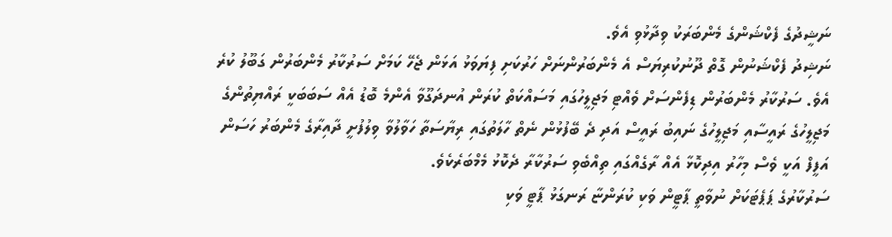ނަޝީދުގެ ފެކްޝަންގެ މެންބަރަކު ވިދާޅުވި އެވެ.
ނަޝިދު ފެކްޝަނުން ގޮތް ދޫނުކުރިޔަސް އެ މެންބަރުންނަށް ހަރުކަށި ފިޔަވަޅު އަޅަން ޖެހޭ ކަމަށް ސަރުކާރު މެންބަރުން ގަބޫލު ކުރެ އެވެ. ސަރުކާރު މެންބަރުން ޑިފެންސަށް ވެއްޓި މަޖިލީހުގައި މަސައްކަތް ކުރަން އުނދަގޫވާ އެންމެ ބޮޑު އެއް ސަބަބަކީ ރައްޔިތުންގެ މަޖިލީހުގެ ރައީސާއި މަޖިލީހުގެ ނައިބު ރައީސް އަދި ދެ ބޭފުޅުން ނެތް ހާލަތުގައި ރިޔާސަތާ ހަވާލުވާ ވިލުފުށީ ދާއިރާގެ މެންބަރު ހަސަން އަފީފް އަކީ ވެސް މިހާރު އިދިކޮޅާ އެއް ރާގެއްގައި ތިއްބެވި ސަރުކާރާ ދެކޮޅު މެމްބަރެކެވެ.
ސަރުކާރުގެ ޕަޕެޓަކަށް ނުވާތީ ޕާޓީން ވަކި ކުރަންޏާ ރަނގަޅު ޕާޓީ ވަކި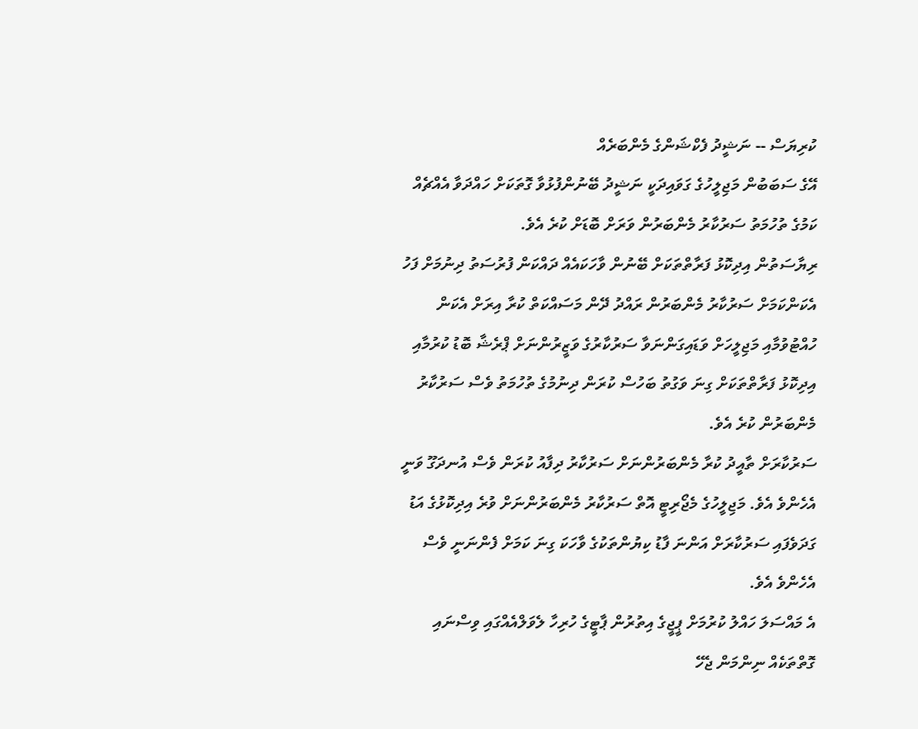ކުރިޔަސް -- ނަޝީދު ފެކްޝަންގެ މެންބަރެއް
އޭގެ ސަބަބުން މަޖިލީހުގެ ގަވައިދަކީ ނަޝީދު ބޭނުންފުޅުވާ ގޮތަކަށް ހައްދަވާ އެއްޗެއް ކަމުގެ ތުހުމަތު ސަރުކާރު މެންބަރުން ވަރަށް ބޮޑަށް ކުރެ އެވެ.
ރިޔާސަތުން އިދިކޮޅު ފަރާތްތަކަށް ބޭނުން ވާހަކައެއް ދައްކަން ފުރުސަތު ދިނުމަށް ފަހު އެކަންކަމަށް ސަރުކާރު މެންބަރުން ރައްދު ދޭން މަސައްކަތް ކުރާ އިރަށް އެކަން ހުއްޓުވުމާއި މަޖިލީހަށް ވަޑައިގަންނަވާ ސަރުކާރުގެ ވަޒީރުންނަށް ޕްރެޝާ ބޮޑު ކުރުމާއި އިދިކޮޅު ފަރާތްތަކަށް ގިނަ ވަގުތު ބަހުސް ކުރަން ދިނުމުގެ ތުހުމަތު ވެސް ސަރުކާރު މެންބަރުން ކުރެ އެވެ.
ސަރުކާރަށް ތާއީދު ކުރާ މެންބަރުންނަށް ސަރުކާރު ދިފާއު ކުރަން ވެސް އުނދަގޫ ވަނީ އެހެންވެ އެވެ. މަޖިލީހުގެ މެޖޯރިޓީ އޮތް ސަރުކާރު މެންބަރުންނަށް ވުރެ އިދިކޮޅުގެ އަޑު ގަދަވެފައި ސަރުކާރަށް އަންނަ ފާޑު ކިޔުންތަކުގެ ވާހަކަ ގިނަ ކަމަށް ފެންނަނީ ވެސް އެހެންވެ އެވެ.
އެ މައްސަލަ ހައްލު ކުރުމަށް ޕީޖީގެ އިތުރުން ޕާޓީގެ ހުރިހާ ލެވަލްއެއްގައި ވިސްނައި ގޮތްތަކެއް ނިންމަން ޖެހޭ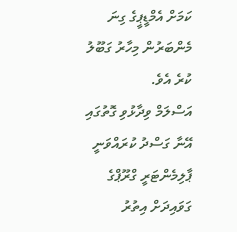ކަމަށް އެމްޑީޕީގެ ގިނަ މެންބަރުން މިހާރު ގަބޫލު ކުރެ އެވެ.
އަސްލަމް ވިދާޅުވި ގޮތުގައި އޭނާ ގަސްދު ކުރައްވަނީ ޕާލިމެންޓަރީ ގްރޫޕްގެ ގަވައިދަށް އިތުރު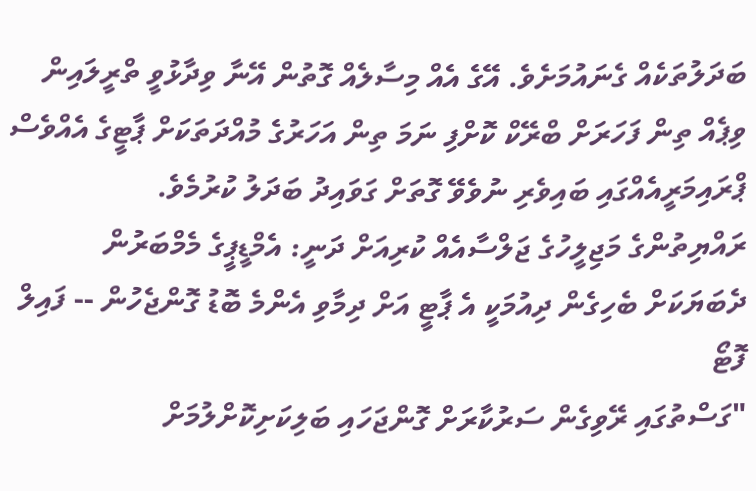ބަދަލުތަކެއް ގެނައުމަށެވެ. އޭގެ އެއް މިސާލެއް ގޮތުން އޭނާ ވިދާޅުވީ ތްރީލައިން ވިޕެއް ތިން ފަހަރަށް ބްރޭކް ކޮށްފި ނަމަ ތިން އަހަރުގެ މުއްދަތަކަށް ޕާޓީގެ އެއްވެސް ޕްރައިމަރީއެއްގައި ބައިވެރި ނުވެވޭ ގޮތަށް ގަވައިދު ބަދަލު ކުރުމެވެ.
ރައްޔިތުންގެ މަޖިލީހުގެ ޖަލްސާއެއް ކުރިއަށް ދަނީ: އެމްޑީޕީގެ މެމްބަރުން ދެބަޔަކަށް ބެހިގެން ދިއުމަކީ އެ ޕާޓީ އަށް ދިމާވި އެންމެ ބޮޑު ގޮންޖެހުން -- ފައިލް ފޮޓޯ
"ގަސްތުގައި ރޭވިގެން ސަރުކާރަށް ގޮންޖަހައި ބަލިކަށިކޮށްލުމަށް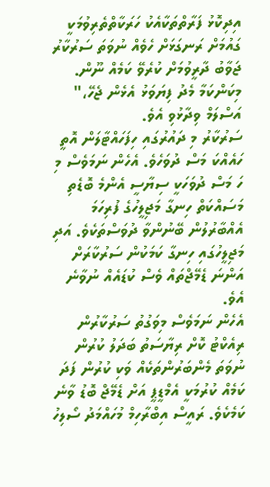އިދިކޮޅު ފަރާތްތަކާއެކު ހަރަކާތްތެރިވުމަކީ ގައުމަށް ރަނގަޅަށް ހެވެއް ނުވަތަ ސަރުކާރު ޖަވާބު ދާރީވުމަށް ކުރެވޭ ކަމެއް ނޫން. މިކަންކަމާ މެދު ފިޔަވަޅު އެޅެން ޖެހޭ،" އަސްލަމް ވިދާޅުވި އެވެ.
ސަރުކާރު މި ދައުރުގައި ހިފަހައްޓާލަން އޮތީ ހައެއްކަ މަސް ދުވަހެވެ. އެހެން ނަމަވެސް މި ހަ މަސް ދުވަހަކީ ސިޔާސީ އެންމެ ބޮޑެތި މަސައްކަތް ހިނގާ މަޖިލީހުގެ ފުރިހަމަ އެއްބާރުލުން ބޭނުންވާ ދުވަސްތަކެވެ. އަދި މަޖިލީހުގައި ހިނގާ ކަމަކުން ސަރުކާރަށް އަންނަ ޑެމޭޖްތައް ވެސް ކުޑައެއް ނުވާނެ އެވެ.
އެހެން ނަމަވެސް މިވަގުތު ސަރުކާރުން ރިއެކްޓު ކޮށް ރިޔާސަތު ބަދަލު ކުރުން ނުވަތަ މެންބަރުންތަކެއް ވަކި ކުރުން ފަދަ ކަމެއް ކުރުމަކީ އެމްޑީޕީ އަށް ޑެމޭޖް ބޮޑު ވާނެ ކަމެކެވެ. ރައީސް އިބްރާހިމް މުހައްމަދު ސޯލިހު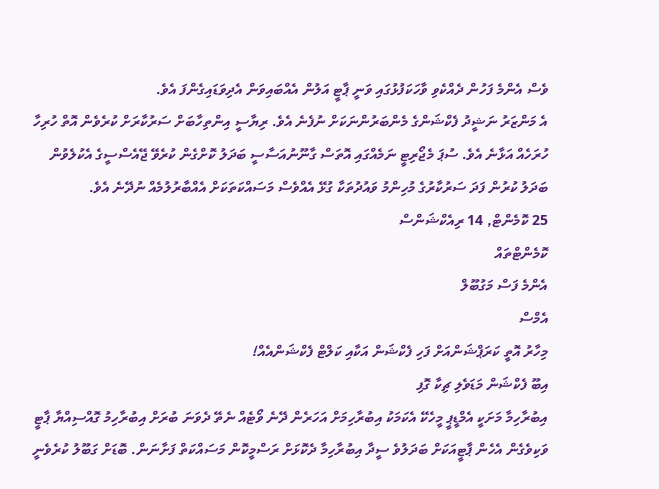ވެސް އެންމެ ފަހުން ދެއްކެވި ވާހަކަފުޅުގައި ވަނީ ޕާޓީ އަލުން އެއްބައިވަން އެދިވަޑައިގެންފަ އެވެ.
އެ މަންޒަރު ނަޝީދު ފެކްޝަންގެ މެންބަރުންނަކަށް ނުފެނެ އެވެ. ރިޔާސީ އިންތިހާބަށް ސަރުކާރަށް ކުރެވެން އޮތް ހުރިހާ ހުރަހެއް އަޅާނެ އެވެ. ސުޕަ މެޖޯރިޓީ ނަމެއްގައި އޮތަސް ގާނޫނުއަސާސީ ބަދަލު ކޮށްގެން ކުރެވޭ ޖޭއެސްސީގެ އެކުލެވުން ބަދަލު ކުރުން ފަދަ ސަރުކާރުގެ މުހިންމު ވައުދުތަކާ ގުޅޭ އެއްވެސް މަސައްކަތަކަށް އެއްބާރުލުމެއް ނުދޭނެ އެވެ.
25 ކޮމެންޓް, 14 ރިއެކްޝަންސް
ކޮމެންޓްތައް
އެންމެ ފަސް މަގުބޫލް
އެމްސް
މިހާރު އޮތީ ކަރަޕްޝަންއަށް ފަހި ފެކްޝަން އަކާއި ކަލްޓް ފެކްޝަންއެއް!
އިބޫ ފެކްޝަން މަޑަވެލި ޗިކާ ގޮފި
އިބުރާހިމާ މަށަކީ އެމްޑީޕީ މީހެކޭ އެކަމަކު އިބުރާހިމަށް އަހަރެން ދޭނެ ވޯޓެއް ނެތޭ ދެވަނަ ބުރަށް އިބުރާހިމު ގޮއްސިއްޔާ ޕާޓީ ވަކިވެގެން އެހެން ޕާޓީއަކަށް ބަދަލުވެ ސީދާ އިބުރާހިމާ ދެކޮޅަށް ރަސްމީކޮން މަސައްކަތް ފަށާނަން. ބޮޑަށް ގަބޫލު ކުރެވެނީ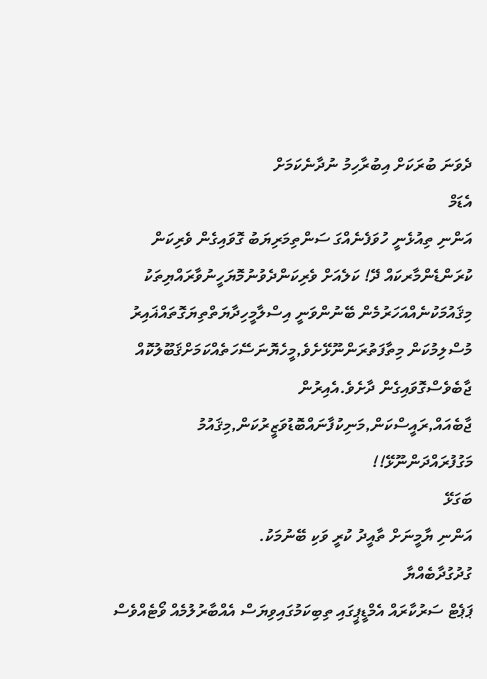ދެވަނަ ބުރަކަށް އިބުރާހިމު ނުދާނެކަމަށް
އެޑަމް
އަންނި ތިއުޅެނީ ހުވަފެނެއްގަ ސަންތިމަރިޔަބު ގޮވައިގެން ވެރިކަން ކުރަންޑެންމާރކައް ދޭ! ކަލެއަށް ވެރިކަންދެވުނުމޮޔަހީނުވާރައްޔިތަކު މިޤައުމަކުނެއްއަހަރުމެން ބޭނުންވަނީ އިސްލާމީހިދާޔަތްތިޔަގޮތައްޣައިރު މުސްލިމުކަން މިތާފަތުރަންނޫޅޭށެވެ,މީހެޔޮނަސޭހަތެއްކަމަށްޤަބޫލުކޮއް ޖާބެވެސްގޮވައިގެން ދާށެވެ.އެއިރުން ޖާބެއައް,ރައީސްކަން,މަނިކުފާނައްބޮޑުވަޒީރުކަން,މިޤައުމު މަގުފުރައްދަންނޫޅޭ!!
ބަގަޅޭ
އަންނި ޔާމީނަށް ތާއީދު ކުރީ ވަކި ބޭނުމަކު.
ގުދުގުދާބެއްޔާ
ޕަޕެޓް ސަރުކާރައް އެމްޑީޕީގައި ތިބިކަމުގައިވިޔަސް އެއްބާރުލުމެއް ވޯޓެއްވެސް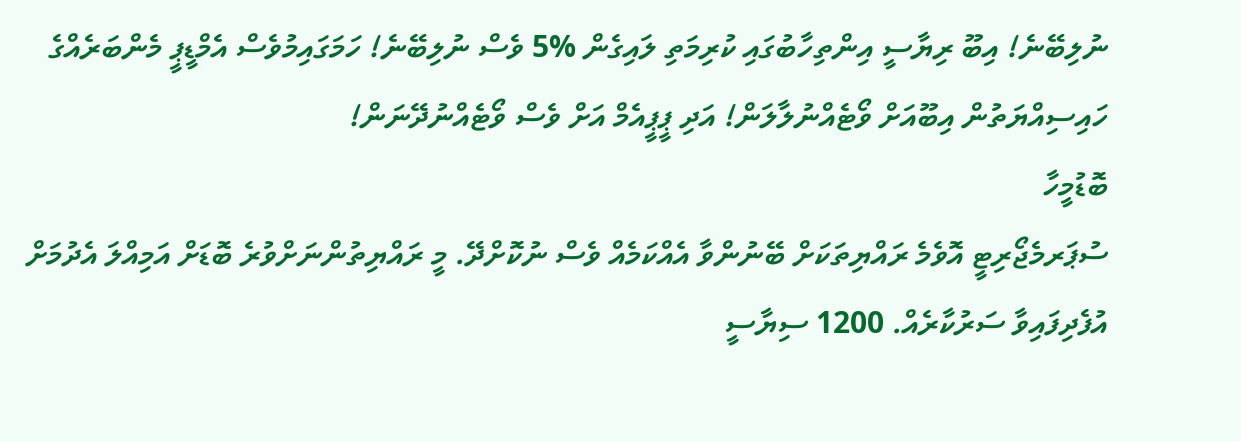ނުލިބޭނެ! އިބޫ ރިޔާސީ އިންތިހާބުގައި ކުރިމަތި ލައިގެން %5 ވެސް ނުލިބޭނެ! ހަމަގައިމުވެސް އެމްޑީޕީ މެންބަރެއްގެ ހައިސިއްޔަތުން އިބޫއަށް ވޯޓެއްނުލާލަން! އަދި ޕީޕީއެމް އަށް ވެސް ވޯޓެއްނުދޭނަން!
ބޮޑުމީހާ
ސުޕަރމެޖޯރިޓީ އޮވެމެ ރައްޔިތަކަށް ބޭނުންވާ އެއްކަމެއް ވެސް ނުކޮށްދޭ. މީ ރައްޔިތުންނަށްވުރެ ބޮޑަށް އަމިއްލަ އެދުމަށް އުފެދިފައިވާ ސަރުކާރެއް. 1200 ސިޔާސީ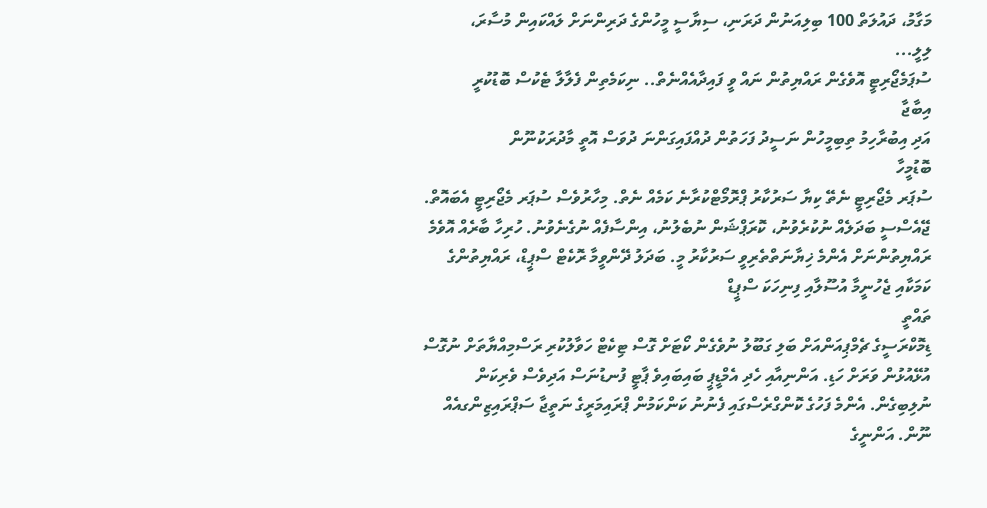މަގާމު، ދައުލަތް 100 ބިލިއަނުން ދަރަނި، ސިޔާސީ މީހުންގެ ދަރިންނަށް ލައްކައިން މުސާރަ،
ލިލީ...
ސުޕަމެޖޯރިޓީ އޮވެގެން ރައްޔިތުން ނައް ވީ ފައިދާއެއްނެތް.. ނިކަމެތިން ފެލާލާ ޓެކުސް ބޮޑުކުރީ
އިބާޖާ
އަދި އިބުރާހިމު ތިބިމީހުން ނަސީދު ފަހަތުން ދުއްފައިގަންނަ ދުވަސް އޮތީ މާދުރަކުނޫން
ބޮޑުމީހާ
ސުޕަރ މެޖޯރިޓީ ނެތޭ ކިޔާ ސަރުކާރު ޕްރޮމޯޓްކުރާނެ ކަމެއް ނެތް. މިހާރުވެސް ސުޕަރ މެޖޯރިޓީ އެބައޮތް. ޖޭއެސްސީ ބަދަލެއް ނުކުރެވުނު، ކޮރަޕްޝަން ނުބެލުނު، އިންސާފެއް ނުގެނެވުނު. ހުރިހާ ބާރެއް އޮވެމެ ރައްޔިތުންނަށް އެންމެ ޚިޔާނަތްތެރިވީ ސަރުކާރު މީ. ބަދަލު ދޭންވީމާ ރޮކެޓް ސްޕީޑް، ރައްޔިތުންގެ ކަމަކާއި ޖެހުނީމާ އުސޫލާއި ފިނިހަކަ ސްޕީޑް
ތައްތީ
ޑިމޮކްރަސީގެ ޗެމްޕިއަންއަށް ބަލި ގަބޫލު ނުވެގެން ކޯޓަށް ގޮސް ޓިކެޓް ހަވާލުކުރި ރަސްމިއްޔާތަށް ނުގޮސް އުޅޭއުޅުން ވަރަށް ހަޑި. އަންނިއާއި ހެދި އެމްޑީޕީ ބައިބައިވެ ޕާޓީ ފުނޑުނަސް އަދިވެސް ވެރިކަން ނުލިބިގެން. އެންމެ ފަހުގެ ކޮންގްރެސްގައި ފެނުނު ކަންކަމުން ޕްރައިމަރީގެ ނަތީޖާ ސަޕްރައިޒިންގއެއް ނޫން. އަންނީގެ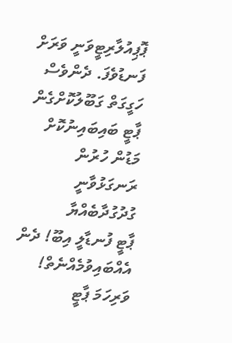ޕޮޕިއުލާރިޓީވަނީ ވަރަށް ފަނޑުވެފަ. ދެންވެސް ހަގީގަތް ގަބޫލުކޮށްގެން ޕާޓީ ބައިބައިނުކޮށް މަޑުން ހުރުން ރަނގަޅުވާނީ
ގުދުގުދާބެއްޔާ
ޕާޓީ ފުނޑާލީ އިބޫ! ދެން އެއްބައިވުމެއްނެތް! ވަރިހަމަ ޕާޓީ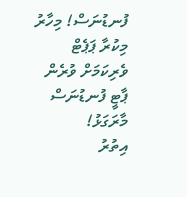ފުނޑުނަސް! މިހާރު މިކުރާ ޕަޕެޓް ވެރިކަމަށް ވުރެން ޕާޓީ ފުނޑުނަސް މާރަގަޅު!
އިތުރު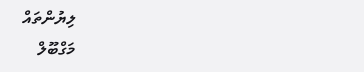ލިޔުންތައް
މަގްބޫލް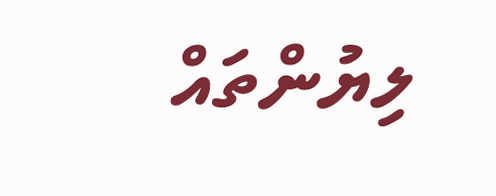ލިޔުންތައް